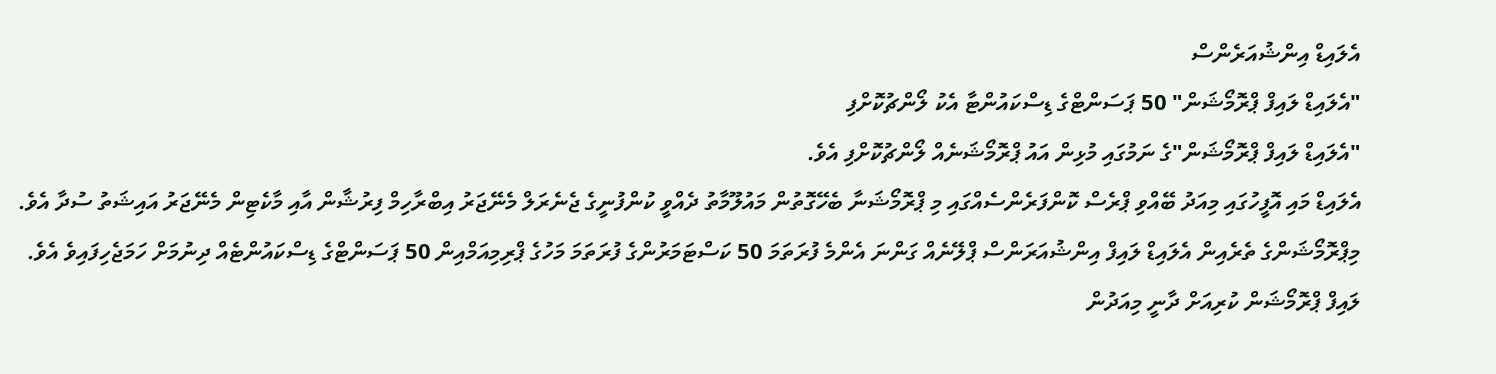އެލައިޑް އިންޝުއަރެންސް
"އެލައިޑް ލައިފް ޕްރޮމޯޝަން" 50 ޕަސަންޓްގެ ޑިސްކައުންޓާ އެކު ލޯންޗުކޮށްފި
"އެލައިޑް ލައިފް ޕްރޮމޯޝަން"ގެ ނަމުގައި މުޅިން އައު ޕްރޮމޯޝަނެއް ލޯންޗުކޮށްފި އެވެ.
އެލައިޑް މައި އޮފީހުގައި މިއަދު ބޭއްވި ޕްރެސް ކޮންފަރެންސެއްގައި މި ޕްރޮމޯޝަނާ ބެހޭގޮތުން މައުލޫމާތު ދެއްވީ ކުންފުނީގެ ޖެނެރަލް މެނޭޖަރު އިބްރާހިމް ފިރުޝާން އާއި މާކެޓިން މެނޭޖަރު އައިޝަތު ސުދާ އެވެ.
މިޕްރޮމޯޝަންގެ ތެރެއިން އެލައިޑް ލައިފް އިންޝުއަރަންސް ޕްލޭނެއް ގަންނަ އެންމެ ފުރަތަމަ 50 ކަސްޓަމަރުންގެ ފުރަތަމަ މަހުގެ ޕްރިމިއަމްއިން 50 ޕަސަންޓްގެ ޑިސްކައުންޓެއް ދިނުމަށް ހަމަޖެހިފައިވެ އެވެ.
ލައިފް ޕްރޮމޯޝަން ކުރިއަށް ދާނީ މިއަދުން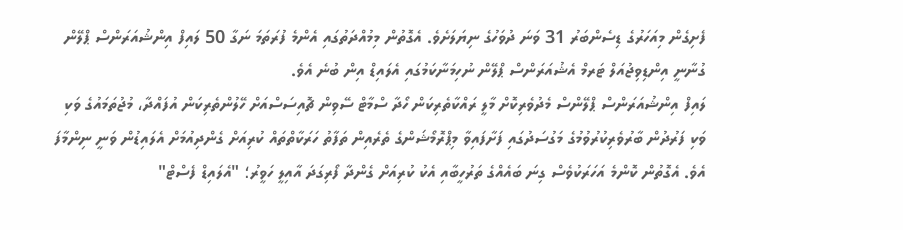ފެށިގެން މިއަހަރުގެ ޑިސެންބަރު 31 ވަނަ ދުވަހުގެ ނިޔަލަށެވެ. އެގޮތުން މިމުއްދަތުގައި އެންމެ ފުރަތަމަ ނަގާ 50 ލައިފް އިންޝުއަރަންސް ޕްލޭން ގުނާނީ އިންޑިވިޖުއަލް ޓަރމް އެޝުއަރަންސް ޕްލޭން ނުހިމަނާކަމުގައި އެލައިޑް އިން ބުނެ އެވެ.
ލައިފް އިންޝުއަރަންސް ޕްލޭންސް މެދުވެރިކޮށް މާލީ ރައްކާތެރިކަން ހޯދާ ސްމާޓް ސޭވިން ޗޮއިސަސްއަށް ހޭލުންތެރިކަން އުފައްދާ، މުޖުތަމައުގެ ވަކި ވަކި ފަރުދުން ބާރުވެރިކުރުވުމުގެ މަގުސަދުގައި ފަށާފައިވާ މިޕްރޮމޯޝަންގެ ތެރެއިން ތަފާތު ހަރަކާތްތައް ކުރިއަށް ގެންދިއުމަށް އެލައިޑުން ވަނީ ނިންމާފަ އެވެ. އެގޮތުން ކޮންމެ އަހަރަކުވެސް ގިނަ ބައެއްގެ ތަރުހީބާއި އެކު ކުރިއަށް ގެންދާ ފޯރިގަދަ އާއިލީ ހަވީރު؛ "އެލައިޑް ފެސްޓް"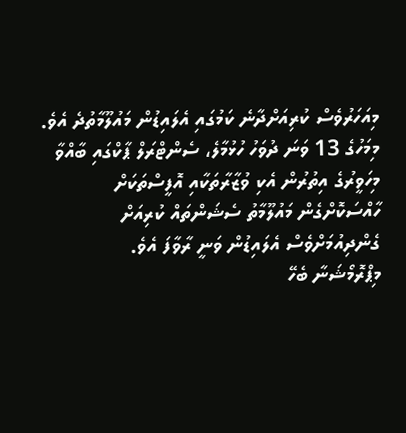މިއަހަރުވެސް ކުރިއަށްދާނެ ކަމުގައި އެލައިޑުން މައުލޫމާތުދެ އެވެ.
މިމަހުގެ 13 ވަނަ ދުވަހު ހުޅުމާލެ، ސެންޓްރަލް ޕާކްގައި ބާއްވާ މިހަވީރުގެ އިތުރުން އެކި ވުޒާރާތަކާއި އޮފީސްތަކަށް ހާއްސަކޮށްގެން މައުލޫމާތު ސެޝަންތައް ކުރިއަށް ގެންދިއުމަށްވެސް އެލައިޑުން ވަނީ ރާވާފަ އެވެ.
މިޕްރޮމޯޝަނާ ބެހޭ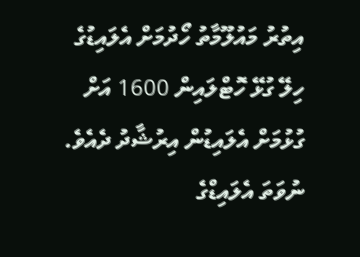އިތުރު މައުލޫމާތު ހޯދުމަށް އެލައިޑުގެ ހިލޭ ގުޅޭ ހޮޓްލައިން 1600 އަށް ގުޅުމަށް އެލައިޑުން އިރުޝާދު ދެއެވެ. ނުވަތަ އެލައިޑްގެ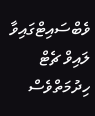ވެބްސައިޓްގައިވާ ލައިވް ޗެޓް ހިދުމަތްވެސް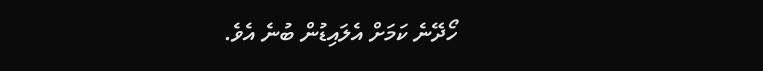ހޯދޭނެ ކަމަށް އެލައިޑުން ބުނެ އެވެ.